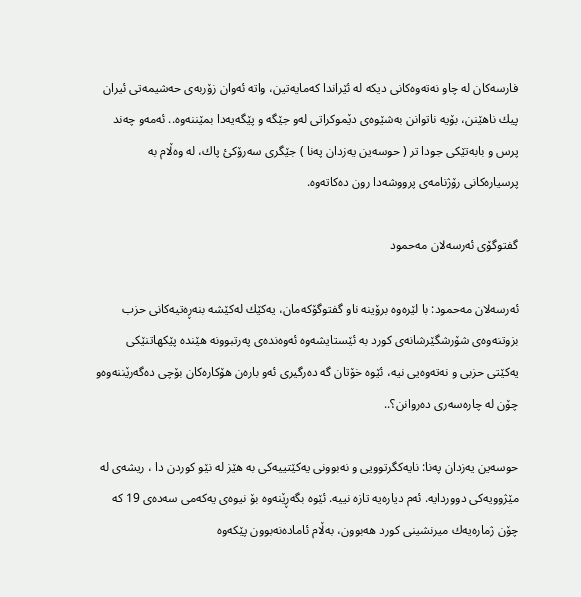فارسه‌كان له‌ چاو نه‌ته‌وه‌كانی دیكه‌ له‌ ئێراندا كه‌مایه‌تین، واته‌ ئه‌وان زۆربه‌ی حه‌شیمه‌تی ئیران پیك ناهێنن، بۆیه‌ ناتوانن به‌شێوه‌ی دێموكراتی له‌و جێگه‌ و پێگه‌یه‌دا بمێننه‌وه‌.. ئه‌مه‌و چه‌ند پرس و بابه‌تێكی جودا تر ( حوسه‌ین یه‌زدان په‌نا ) جێگری سه‌رۆکئ پاك، له‌ وه‌ڵام به‌ پرسیاره‌كانی رۆژنامه‌ی پرووشه‌‌دا رون ده‌كاته‌وه‌.

گفتوگۆی ئه‌رسه‌لان مه‌حمود

ئه‌رسه‌لان مه‌حمود: با لێره‌وه‌ برۆینه‌ ناو گفتوگۆكه‌مان، یه‌كێك له‌كێشه‌ بنه‌ڕه‌تیه‌كانی حزب بزوتنه‌وه‌ی شۆرشگێرشانه‌ی كورد به‌ ئێستایشه‌وه‌ ئه‌وه‌نده‌ی په‌رتبوونه‌ هێنده‌ پێكهاتنێكی یه‌كێتی حزبی و نه‌ته‌وه‌یی نیه‌، ئێوه‌ خۆتان گه‌ ده‌رگیری ئه‌و باره‌ن هۆكاره‌كان بۆچی ده‌گه‌رێننه‌وه‌و چۆن له‌ چاره‌سه‌ری ده‌روانن؟..

حوسه‌ین یه‌زدان په‌نا: نایه‌كگرتوویی و نه‌بوونی یه‌كێتییه‌كی به‌ هێز له‌ نێو كوردن دا ، ریشه‌ی له‌ مێژوویه‌كی دووردا‌یه‌. ئه‌م دیاره‌یه‌ تازه‌ نییه‌. ئێوه‌ بگه‌ڕێنه‌وه‌ بۆ نیوه‌ی یه‌كه‌می سه‌ده‌ی 19 كه‌ چۆن ژماره‌یه‌ك میرنشینی كورد هه‌بوون، به‌ڵام ئاماده‌نه‌بوون پێكه‌وه‌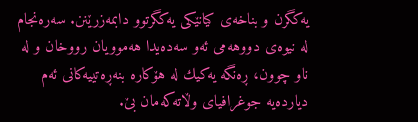یه‌كگرن و بناخه‌ی كیانێكی یه‌كگرتوو دابمه‌زرێنن. سه‌ره‌نجام له‌ نیوه‌ی دووهه‌می ئه‌و سه‌ده‌یدا هه‌موویان رووخان و له‌ ناو چوون، ڕه‌نگه‌ یه‌كیك له‌ هۆكاره‌ بنه‌ڕه‌تییه‌كانی ئه‌م دیارده‌یه‌ جوغرافیای وڵاته‌كه‌مان بێ.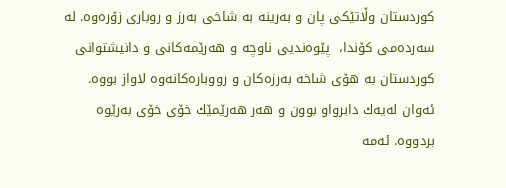كوردستان وڵاتێكی پان و به‌رینه‌ به‌ شاخی به‌رز و روباری زۆره‌وه‌. له‌ سه‌رده‌می كۆندا،  پێوه‌ندیی ناوچه‌ و هه‌رێمه‌كانی و دانیشتوانی كوردستان به‌ هۆی شاخه‌ به‌رزه‌كان و رووباره‌كانه‌وه‌ لاواز بووه‌. ئه‌وان له‌یه‌ك دابرواو بوون و هه‌ر هه‌رێمێك خۆی خۆی به‌رێوه‌ بردووه. ئه‌مه‌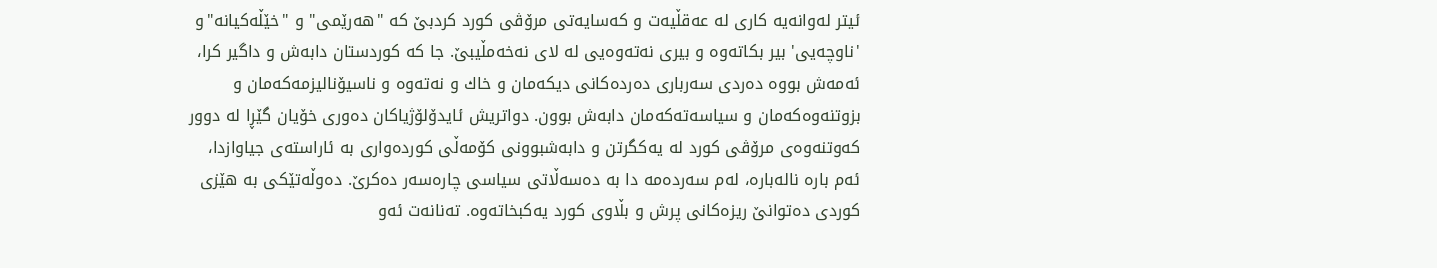ئیتر له‌وانه‌یه‌ كاری له‌ عه‌قڵیه‌ت و كه‌سایه‌تی مرۆڤی كورد كردبێ كه‌ "هه‌رێمی" و "خێڵه‌كیانه‌"و 'ناوچه‌یی' بیر بكاته‌وه‌ و بیری نه‌ته‌وه‌یی له‌ لای نه‌خه‌مڵیبێ‌. جا كه‌ كوردستان دابه‌ش و داگیر كرا، ئه‌مه‌ش بووه‌ ده‌ردی سه‌رباری ده‌رده‌كانی دیكه‌مان و خاك و نه‌ته‌وه‌ و ناسیۆنالیزمه‌كه‌مان و بزوتنه‌وه‌كه‌مان و سیاسه‌ته‌كه‌مان دابه‌ش بوون. دواتریش ئایدۆلۆژیاكان ده‌و‌ری خۆیان گێڕا له‌ دوور كه‌وتنه‌وه‌ی مرۆڤی كورد له‌ یه‌كگرتن و دابه‌شبوونی كۆمه‌ڵی كورده‌واری به‌ ئاراسته‌ی جیاوازدا، ئه‌م باره‌ ناله‌باره‌، له‌م سه‌ر‌ده‌مه‌ دا به‌ ده‌سه‌ڵاتی سیاسی چاره‌سه‌ر ده‌كرێ. ده‌وڵه‌تێكی به‌ هێزی كوردی ده‌توانێ ریزه‌كانی پرش و بڵاوی كورد یه‌كبخاته‌وه‌. ته‌نانه‌ت ئه‌و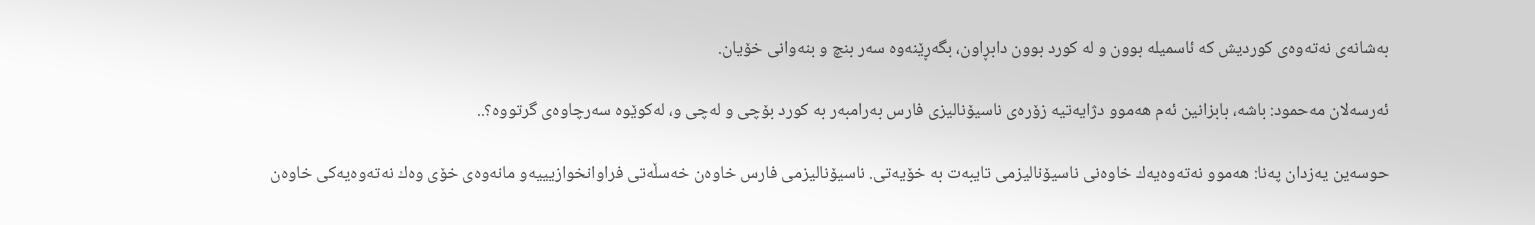به‌شانه‌ی نه‌ته‌وه‌ی كوردیش كه‌ ئاسمیله‌ بوون و له‌ كورد بوون دابڕاون، بگه‌ڕێنه‌وه‌ سه‌ر بنچ و بنه‌وانی خۆیان.

ئه‌رسه‌لان مه‌حمود: باشه‌، بابزانین ئه‌م هه‌موو دژایه‌تیه‌ زۆره‌ی ناسیۆنالیزی فارس به‌رامبه‌ر به‌ كورد بۆچی و له‌چی و، له‌كوێوه‌ سه‌رچاوه‌ی گرتووه‌؟..

حوسه‌ین یه‌زدان په‌نا: هه‌موو نه‌ته‌وه‌یه‌ك خاوه‌نی ناسیۆنالیزمی تایبه‌ت به‌ خۆیه‌تی. ناسیۆنالیزمی فارس خاوه‌ن خه‌سڵه‌تی فراوانخوازیییه‌و مانه‌وه‌ی خۆی وه‌ك نه‌ته‌وه‌یه‌كی خاوه‌ن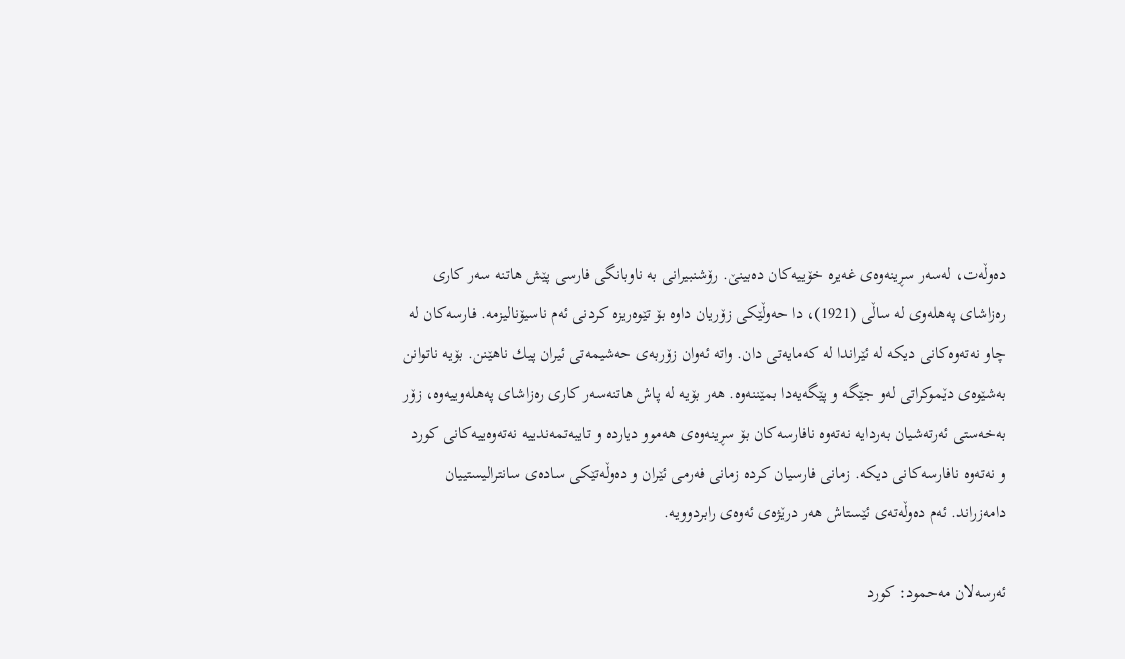ده‌وڵه‌ت، له‌سه‌ر سڕینه‌وه‌ی‌ غه‌یره‌ خۆییه‌كان ده‌بینێ. رۆشنبیرانی به‌ ناوبانگی فارسی پێش هاتنه‌ سه‌ر كاری ره‌زاشای په‌هله‌وی له‌ ساڵی (1921)، دا حه‌وڵێكی زۆریان داوه‌ بۆ تێوه‌ریزه‌ كردنی ئه‌م ناسیۆنالیزمه‌. فارسه‌كان له‌ چاو نه‌ته‌وه‌كانی دیكه‌ له‌ ئێراندا له‌ كه‌مایه‌تی دان. واته‌ ئه‌وان زۆربه‌ی حه‌شیمه‌تی ئیران پیك ناهێنن. بۆیه‌ ناتوانن به‌شێوه‌ی دێموكراتی له‌و جێگه‌ و پێگه‌یه‌دا بمێننه‌وه‌. هه‌ر بۆیه‌ له‌ پاش هاتنه‌سه‌ر كاری ره‌زاشای په‌هله‌وییه‌وه‌، زۆر به‌خه‌ستی ئه‌رته‌شیان به‌ردایه‌ نه‌ته‌وه‌ نافارسه‌كان بۆ سڕینه‌وه‌ی هه‌موو دیارده‌ و تایبه‌تمه‌ندییه‌ نه‌ته‌وه‌ییه‌كانی كورد و نه‌ته‌وه‌ نافارسه‌كانی دیكه‌. زمانی فارسیان كرده‌‌ زمانی فه‌رمی ئێران و ده‌وڵه‌تێكی ساده‌ی سانترالیستییان دامه‌زراند. ئه‌م ده‌وڵه‌ته‌ی ئێستاش هه‌ر درێژه‌ی ئه‌وه‌ی رابردوویه‌.

ئه‌رسه‌لان مه‌حمود: كورد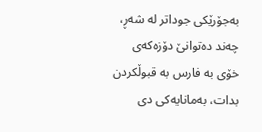به‌جۆرێكی جوداتر له‌ شه‌ڕ، چه‌ند ده‌توانێ‌ دۆزه‌كه‌ی خۆی به‌ فارس به‌ قبوڵكردن بدات، به‌مانایه‌كی دی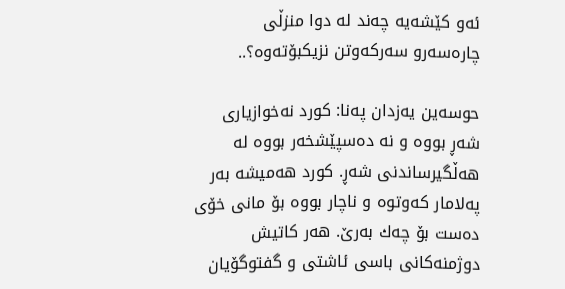ئه‌و كێشه‌یه‌ چه‌ند له‌ دوا منزڵی چاره‌سه‌رو سه‌ركه‌وتن نزیكبۆته‌وه‌؟..

حوسه‌ین یه‌زدان په‌نا: كورد نه‌خوازیاری شه‌ڕ بووه‌ و نه‌ ده‌سپێشخه‌ر بووه‌ له‌ هه‌ڵگیرساندنی شه‌ڕ. كورد هه‌میشه‌ به‌ر په‌لامار كه‌وتوه‌ و ناچار بووه‌ بۆ مانی خۆی ده‌ست بۆ چه‌ك به‌رێ. هه‌ر كاتیش دوژمنه‌كانی باسی ئاشتی و گفتوگۆیان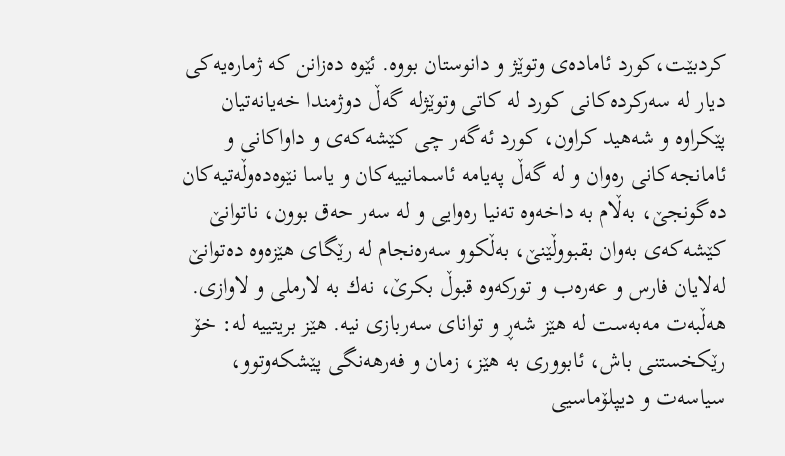كردبێت،كورد ئاماده‌ی وتوێژ و دانوستان بووه‌. ئێوه‌ ده‌زانن كه‌ ژماره‌یه‌كی دیار له‌ سه‌ركرده‌كانی كورد له‌ كاتی وتوێژله‌ گه‌ڵ دوژمندا خه‌یانه‌تیان پێكراوه‌ و شه‌هید كراون، كورد ئه‌گه‌ر چی كێشه‌كه‌ی و داواكانی و ئامانجه‌كانی ره‌وان و له‌ گه‌ڵ په‌یامه‌ ئاسمانییه‌كان و یاسا نێوه‌ده‌وڵه‌تیه‌كان ده‌گونجێ، به‌ڵام به‌ داخه‌وه‌ ته‌نیا ره‌وایی و له‌ سه‌ر حه‌ق بوون، ناتوانێ كێشه‌كه‌ی به‌وان بقبووڵێنێ، به‌ڵكوو سه‌ره‌نجام له‌ رێگای هێزه‌وه‌ ده‌توانێ له‌لایان فارس و عه‌ره‌ب و توركه‌وه‌ قبوڵ بكرێ، نه‌ك به‌ لارملی و لاوازی. هه‌ڵبه‌ت مه‌به‌ست له‌ هێز شه‌ڕ و توانای سه‌ربازی نیه‌. هێز بریتییه‌ له‌: خۆ رێكخستنی باش، ئابووری به‌ هێز، زمان و فه‌رهه‌نگی پێشكه‌وتوو، سیاسه‌ت و دیپلۆماسیی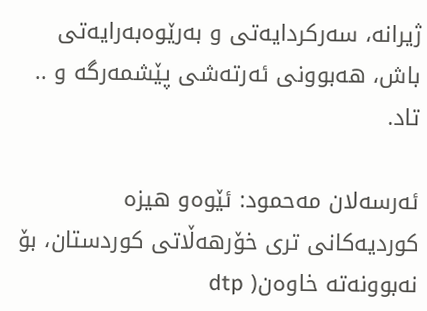ژیرانه‌، سه‌ركردایه‌تی و به‌رێوه‌به‌رایه‌تی باش، هه‌بوونی ئه‌رته‌شی پێشمه‌رگه‌ و .. تاد.

ئه‌رسه‌لان مه‌حمود: ئێوه‌و هیزه‌ كوردیه‌كانی تری خۆرهه‌ڵاتی كوردستان، بۆ نه‌بوونه‌ته‌ خاوه‌ن( dtp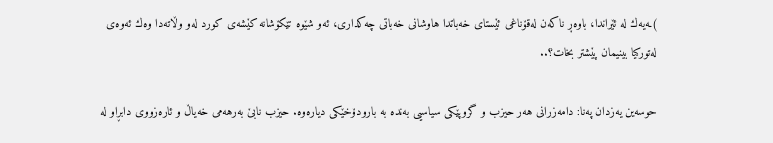)ـه‌یه‌ك له‌ ئێراندا، باوه‌ڕ ناكه‌ن له‌قۆناغی ئێستای خه‌باتدا هاوشانی خه‌باتی چه‌كداری، ئه‌و شێوه‌ تێكۆشانه‌ كێشه‌ی كورد له‌و وڵاته‌دا وه‌ك ئه‌وه‌ی له‌توركیا بینیمان پێشتر بخات؟..

حوسه‌ین یه‌زدان په‌نا: دامه‌زرانی هه‌ر حیزب و گروپێكی سیاسیی به‌نده‌ به‌ بارودۆخێكی دیاره‌وه‌. حیزب نابێ به‌رهه‌می خه‌یاڵ و ئاره‌زووی دابڕاو له‌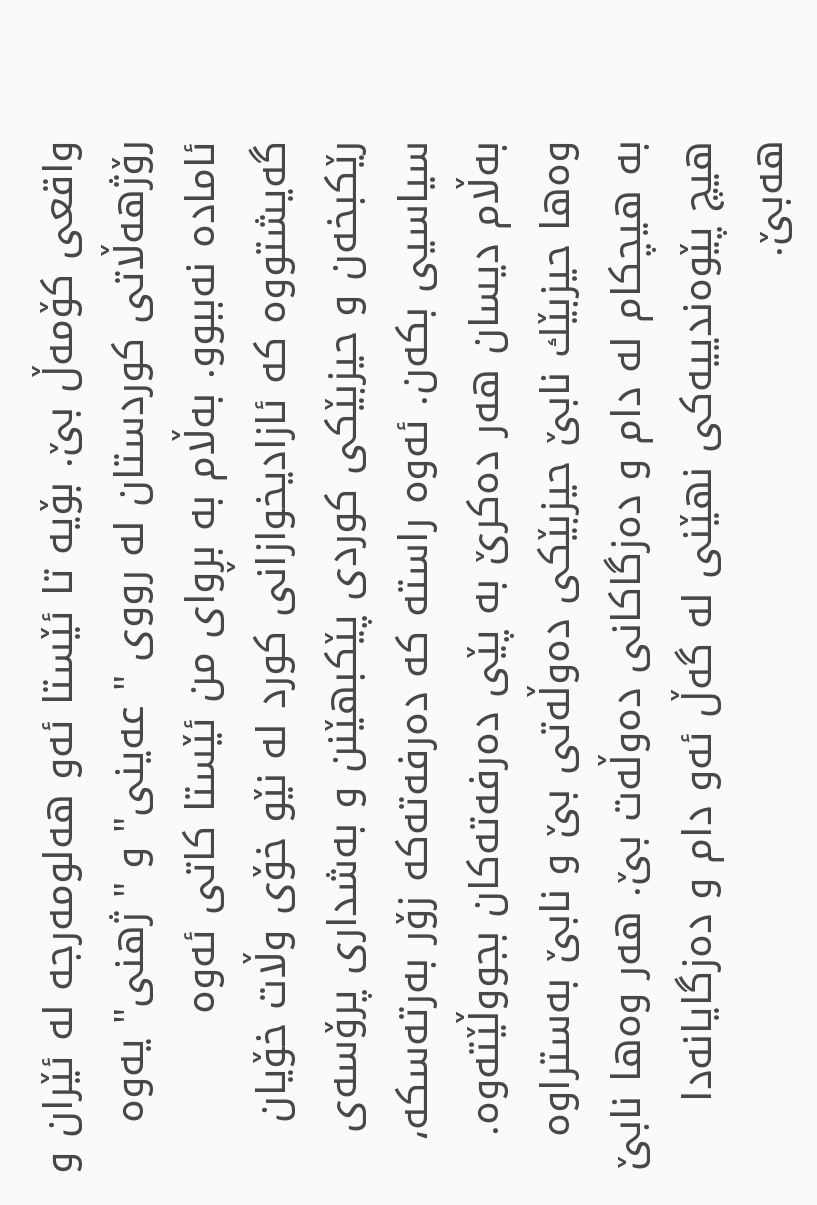واقعی كۆمه‌ڵ بێ. بۆیه‌ تا ئێستا ئه‌و هه‌لومه‌رجه‌ له‌ ئێران و رۆژهه‌ڵاتی كوردستان له‌ رووی " عه‌ینی" و " ژهنی" یه‌وه‌ ئاماده‌ نه‌ببوو. به‌ڵام به‌ بڕوای من ئێستا كاتی ئه‌وه‌ گه‌یشتووه‌ كه‌ ئازادیخوازانی كورد له‌ نێو خۆی وڵات خۆیان رێكبخه‌ن و حیزبێكی كوردی پێكبهێنن و به‌شداری پرۆسه‌ی سیاسیی بكه‌ن. ئه‌وه‌ راسته‌ كه‌ ده‌رفه‌ته‌كه‌ زۆر به‌رته‌سكه‌، به‌ڵام دیسان هه‌ر ده‌كرێ به‌ پێی ده‌رفه‌ته‌كان بجووڵێته‌وه‌‌. وه‌ها حیزبێك نابێ حیزبێكی ده‌وڵه‌تی بێ و نابێ به‌ستراوه‌ به‌ هیچكام له‌ دام و ده‌زگاكانی ده‌وڵه‌ت بێ. هه‌ر وه‌ها نابێ هیچ پێوه‌ندییه‌كی نهێنی له‌ گه‌ڵ ئه‌و دام و ده‌زگایانه‌دا هه‌بێ.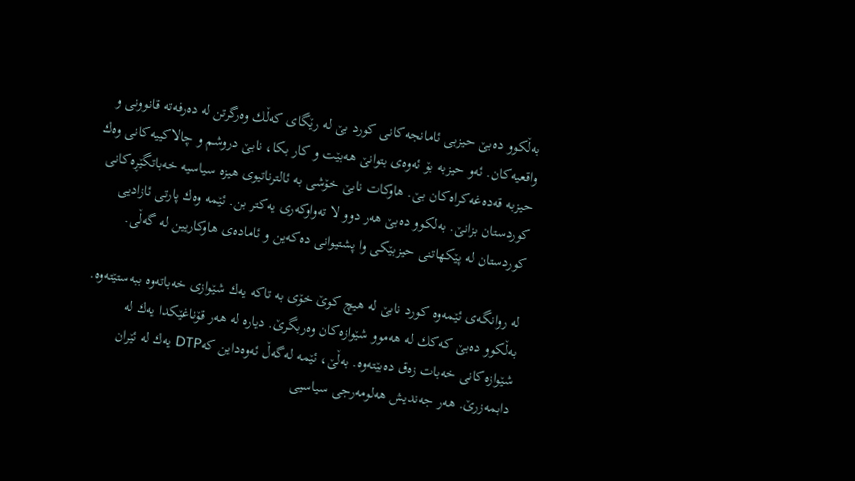به‌ڵكوو ده‌بێ حیزبی ئامانجه‌كانی كورد بێ له‌ رێگای كه‌ڵك وه‌رگرتن له‌ ده‌رفه‌ته‌ قانوونی و واقعیه‌كان. ئه‌و حیزبه‌ بۆ ئه‌وه‌ی بتوانێ هه‌بێت و كار بكا، نابێ درو‌شم و چالاكییه‌كانی وه‌ك حیزبه‌ قه‌ده‌غه‌كراه‌كان بێ. هاوكات نابێ خۆشی به‌ ئالترناتیوی هیزه‌ سیاسیه‌ خه‌باتگێڕه‌كانی كوردستان بزانێ. به‌لكوو ده‌بێ هه‌ر دوو لا ته‌واوكه‌ری یه‌كتر بن. ئێمه‌ وه‌ك پارتی ئازادیی كوردستان له‌ پێكهاتنی حیزبێكی وا پشتیوانی ده‌كه‌ین و ئاماده‌ی هاوكاریین له‌ گه‌ڵی.

له‌ روانگه‌ی ئێمه‌وه‌ كورد نابێ له‌ هیچ كوێ خۆی به‌ تاكه‌ یه‌ك شێوازی خه‌باته‌وه‌ ببه‌ستێته‌وه‌. به‌ڵكوو ده‌بێ كه‌كك له‌ هه‌موو شێوازه‌كان وه‌ربگرێ. دیاره‌ له‌ هه‌ر قۆناغێكدا یه‌ك له‌ شێوازه‌كانی خه‌بات زه‌ق ده‌بێته‌وه‌. به‌ڵێ، ئێمه‌ له‌گه‌ڵ ئه‌وه‌داین كه‌DTP یه‌ك له‌ ئێران دابمه‌زرێ. هه‌ر جه‌ندیش هه‌لومه‌رجی سیاسیی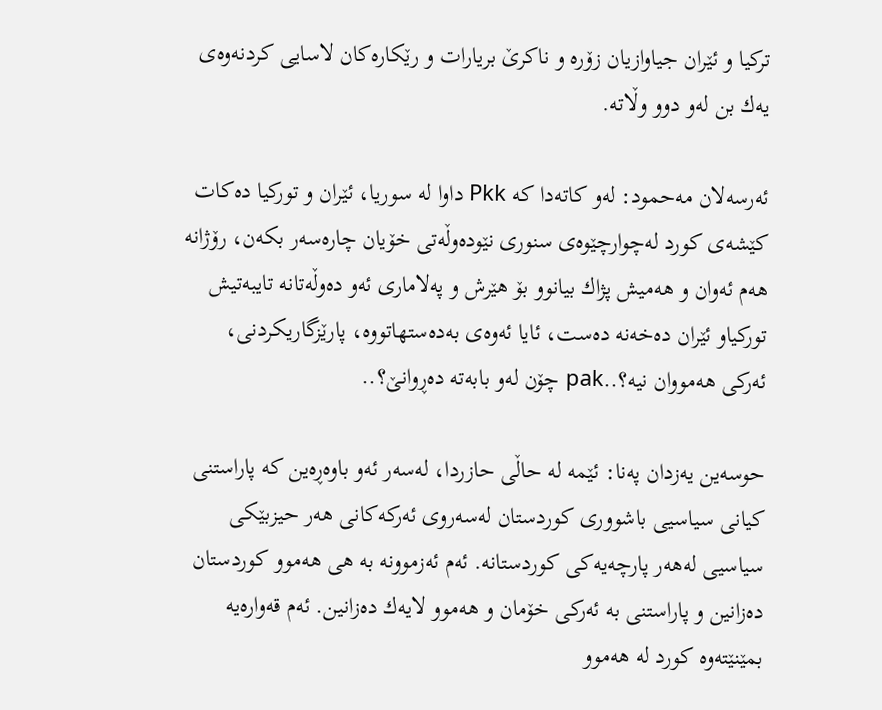تركیا و ئێران جیاوازیان زۆره‌ و ناكرێ بریارات و رێكاره‌كان لاسایی كردنه‌وه‌ی یه‌ك بن له‌و دوو وڵاته‌.

ئه‌رسه‌لان مه‌حمود: له‌و كاته‌دا كه‌ Pkk داوا له‌ سوریا، ئێران و توركیا ده‌كات كێشه‌ی كورد له‌چوارچێوه‌ی سنوری نێوده‌وڵه‌تی خۆیان چاره‌سه‌ر بكه‌ن، رۆژانه‌ هه‌م ئه‌وان و هه‌میش پژاك بیانوو بۆ هێرش و په‌لاماری ئه‌و ده‌وڵه‌تانه‌ تایبه‌تیش توركیاو ئێران ده‌خه‌نه‌ ده‌ست، ئایا ئه‌وه‌ی به‌ده‌ستهاتووه‌، پارێزگاریكردنی، ئه‌ركی هه‌مووان نیه‌؟..pak چۆن له‌و بابه‌ته‌ ده‌ڕوانێ‌؟..

حوسه‌ین یه‌زدان په‌نا: ئێمه‌ له‌ حاڵی حازردا، له‌سه‌ر ئه‌و باوه‌ڕه‌ین كه‌ پاراستنی كیانی سیاسیی باشووری كوردستان له‌سه‌روی ئه‌ركه‌كانی هه‌ر حیزبێكی سیاسیی له‌هه‌ر پارچه‌یه‌كی كوردستانه‌. ئه‌م ئه‌زموونه‌ به‌ هی هه‌موو كوردستان ده‌زانین و پاراستنی به‌ ئه‌ركی خۆمان و هه‌موو لایه‌ك ده‌زانین. ئه‌م قه‌واره‌یه‌ بمێنێته‌وه‌ كورد له‌ هه‌موو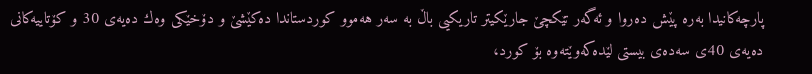پارچه‌كانیدا به‌ره‌ پێش ده‌روا و ئه‌گه‌ر تێكچێ جارێكیتر تاریكیی باڵ به‌ سه‌ر هه‌موو كوردستاندا ده‌كێشێ و دۆخێكی وه‌ك ده‌یه‌ی 30 و كۆتاییه‌كانی ده‌یه‌ی 40ی سه‌ده‌ی بیستی لێده‌كه‌وێته‌وه‌ بۆ كورد،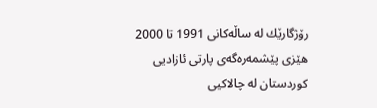رۆژگارێك له‌ ساڵه‌كانی 1991 تا 2000 هێزی پێشمه‌ره‌گه‌ی پارتی ئازادیی كوردستان له‌ چالاكیی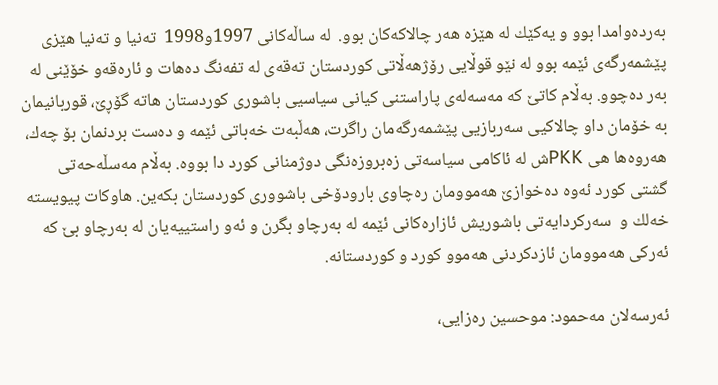به‌رده‌وامدا بوو و یه‌كێك له‌ هێزه‌ هه‌ر چالاكه‌كان بوو.  له‌ ساڵه‌كانی 1997و1998  ته‌نیا و ته‌نیا هێزی پێشمه‌رگه‌ی ئێمه‌ بوو له‌ نێو قوڵایی رۆژهه‌ڵاتی كوردستان ته‌قه‌ی له‌ تفه‌نگ ده‌هات و ئاره‌قه‌و خۆێنی له‌ به‌ر ده‌چوو. به‌ڵام كاتێ كه‌ مه‌سه‌له‌ی پاراستنی كیانی سیاسیی باشوری كوردستان هاته‌ گۆڕێ، قوربانیمان به‌ خۆمان داو چالاكیی سه‌ربازیی پێشمه‌رگه‌مان راگرت، هه‌ڵبه‌ت خه‌باتی ئێمه‌ و ده‌ست بردنمان بۆ چه‌ك، هه‌روه‌ها هی PKKش له‌ ئاكامی سیاسه‌تی زه‌بروزه‌نگی دوژمنانی كورد دا بووه‌. به‌ڵام مه‌سڵه‌حه‌تی گشتی كورد ئه‌وه‌ ده‌خوازێ هه‌موومان ره‌چاوی بارودۆخی باشووری كوردستان بكه‌ین. هاوكات پیویسته‌ خه‌لك و  سه‌ركردایه‌تی باشوریش ئازاره‌كانی ئێمه‌ له‌ به‌رچاو بگرن و ئه‌و راستییه‌یان له‌ به‌رچاو بێ كه‌ ئه‌ركی هه‌موومان ئازدكردنی هه‌موو كورد و كوردستانه‌.

ئه‌رسه‌لان مه‌حمود: موحسین ره‌زایی‌،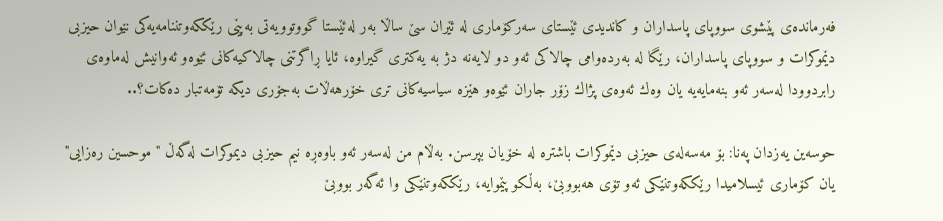فه‌رمانده‌ی‌ پێشوی‌ سووپای‌ پاسداران و كاندیدی‌ ئێستای‌ سه‌ركۆماری‌ له‌ ئێران سێ‌ ساڵا به‌ر له‌ئێستا گووتوویه‌تی به‌پێی رێككه‌وتننامه‌یه‌كی‌ نێوان حیزبی‌ دێموكرات و سووپای‌ پاسداران، رێگا‌ له‌ به‌رده‌وامی‌ چالاكی‌ ئه‌و دو لایه‌نه‌ دژ به‌ یه‌كتری گیراوه‌، ئایا ڕاگرتنی چالاكیه‌كانی ئێوه‌و ئه‌وانیش له‌ماوه‌ی رابردوودا له‌سه‌ر ئه‌و بنه‌مایه‌یه‌ یان وه‌ك ئه‌وه‌ی پژاك زۆر جاران ئێوه‌و هێزه‌ سیاسیه‌كانی تری خۆرهه‌ڵات به‌جۆری دیكه‌ تۆمه‌تبار ده‌كات؟..

حوسه‌ین یه‌زدان په‌نا: بۆ مه‌سه‌له‌ی حیزبی دێموكرات باشتره‌ له‌ خۆیان بپرسن. به‌ڵام من له‌سه‌ر ئه‌و باوه‌ڕه‌ نیم حیزبی دیموكرات له‌گه‌ڵ " موحسین ره‌زایی" یان كۆماری ئیسلامیدا رێككه‌وتنێكی ئه‌و تۆی هه‌بووبێ، به‌ڵكو پێموایه‌، رێككه‌وتنێكی وا ئه‌گه‌ر بووبێ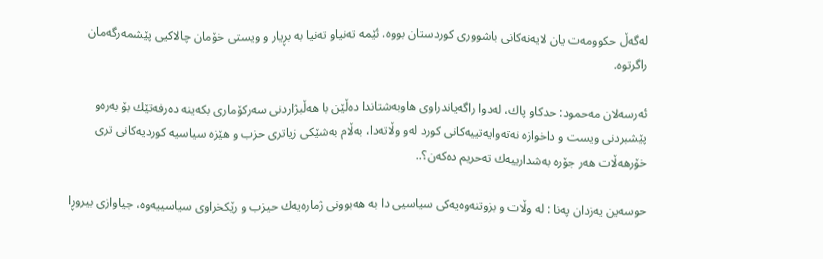له‌گه‌ڵ حكوومه‌ت یان لایه‌نه‌كانی باشووری كوردستان بووه‌. ئێمه‌ ته‌نیاو ته‌نیا به‌ بڕیار و ویستی خۆمان چالاكیی پێشمه‌رگه‌مان راگرتوه‌‌.

ئه‌رسه‌لان مه‌حمود: حدكاو پاك، له‌دوا راگه‌یاندراوی هاوبه‌شتاندا ده‌ڵێن با هه‌ڵبژاردنی سه‌ركۆماری بكه‌ینه‌ ده‌رفه‌تێك بۆ به‌ره‌و پێشبردنی ویست و داخوازه‌ نه‌ته‌وایه‌تییه‌كانی كورد له‌و وڵاته‌دا، به‌ڵام به‌شێكی زیاتری حزب و هێزه‌ سیاسیه‌ كوردیه‌كانی تری خۆرهه‌ڵات هه‌ر جۆره‌ به‌شدارییه‌ك ته‌حریم ده‌كه‌ن؟..

حوسه‌ین یه‌زدان په‌نا : له‌ وڵات و بزوتنه‌وه‌یه‌كی سیاسیی دا به‌ هه‌بوونی ژماره‌یه‌ك حیزب و رێكخراوی سیاسییه‌وه‌، جیاوازی بیروڕا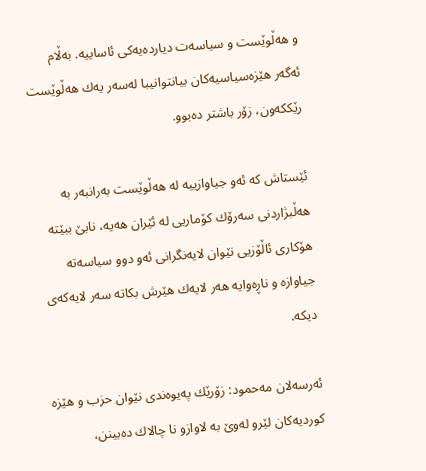و هه‌ڵوێست و سیاسه‌ت دیار‌ده‌یه‌كی ئاساییه‌. به‌ڵام ئه‌گه‌ر هێزه‌سیاسیه‌‌كان بیانتوانیبا له‌سه‌ر یه‌ك هه‌ڵوێست رێككه‌ون، زۆر باشتر ده‌بوو.

ئێستاش كه‌ ئه‌و جیاوازییه‌ له‌ هه‌ڵوێست به‌رانبه‌ر به‌ هه‌ڵبژاردنی سه‌رۆك كۆماریی له‌ ئێران هه‌یه‌، نابێ ببێته‌ هۆكاری ئاڵۆزیی نێوان لایه‌نگرانی ئه‌و دوو سیاسه‌ته‌ جیاوازه‌ و ناڕه‌وایه‌ هه‌ر لایه‌ك هێرش بكاته‌ سه‌ر لایه‌كه‌ی دیكه‌.

ئه‌رسه‌لان مه‌حمود: زۆرێك په‌یوه‌ندی نێوان حزب و هێزه‌ كوردیه‌كان لێرو له‌وێ‌ به‌ لاوازو نا چالاك ده‌بینن،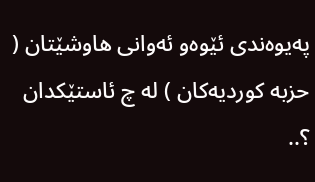په‌یوه‌ندی ئێوه‌و ئه‌وانی هاوشێتان ( حزبه‌ كوردیه‌كان ) له‌ چ ئاستێكدان ؟..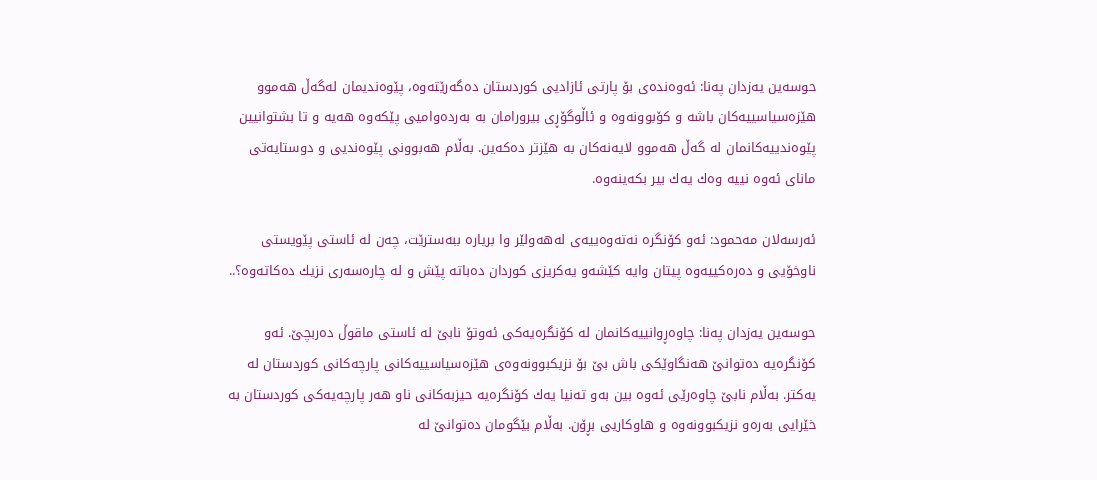حوسه‌ین یه‌زدان په‌نا: ئه‌وه‌نده‌ی بۆ پارتی ئازادیی كوردستان ده‌گه‌رێته‌وه‌، پێوه‌ندیمان له‌گه‌ڵ هه‌موو هێزه‌سیاسییه‌كان باشه‌ و كۆبوونه‌وه‌ و ئاڵوگۆڕی بیرورامان به‌ به‌رده‌وامیی پێكه‌وه‌ هه‌یه‌ و تا بشتوانیین پێوه‌ندییه‌كانمان له‌ گه‌ڵ هه‌موو لایه‌نه‌كان به‌ هێزتر ده‌كه‌ین. به‌ڵام هه‌بوونی پێوه‌ندیی و دوستایه‌تی مانای ئه‌وه‌ نییه‌ وه‌ك یه‌ك بیر بكه‌ینه‌وه‌.

ئه‌رسه‌لان مه‌حمود: ئه‌و كۆنگره‌ نه‌ته‌وه‌ییه‌ی له‌هه‌ولێر وا بریاره‌ ببه‌سترێت، چه‌ن له‌ ئاستی پێویستی ناوخۆیی و ده‌ره‌كییه‌وه‌ پیتان وایه‌ كێشه‌و یه‌كریزی كوردان ده‌باته‌ پێش و له‌ چاره‌سه‌ری نزیك ده‌كاته‌وه‌؟..

حوسه‌ین یه‌زدان په‌نا: چاوه‌ڕوانییه‌كانمان له‌ كۆنگره‌یه‌كی ئه‌وتۆ نابێ له‌ ئاستی ماقوڵ ده‌ربچێ. ئه‌و كۆنگره‌یه‌ ده‌توانێ هه‌نگاوێكی باش بێ بۆ نزیكبوونه‌وه‌ی هێزه‌سیاسییه‌كانی پارچه‌كانی كوردستان له‌ یه‌كتر. به‌ڵام نابێ چاوه‌رێی ئه‌وه ‌بین به‌و ته‌نیا یه‌ك كۆنگره‌یه‌ حیزبه‌كانی ناو هه‌ر پارچه‌یه‌كی كوردستان به‌ خێرایی به‌ره‌و نزیكبوونه‌وه‌ و هاوكاریی بڕۆن. به‌ڵام بێگومان ده‌توانێ له‌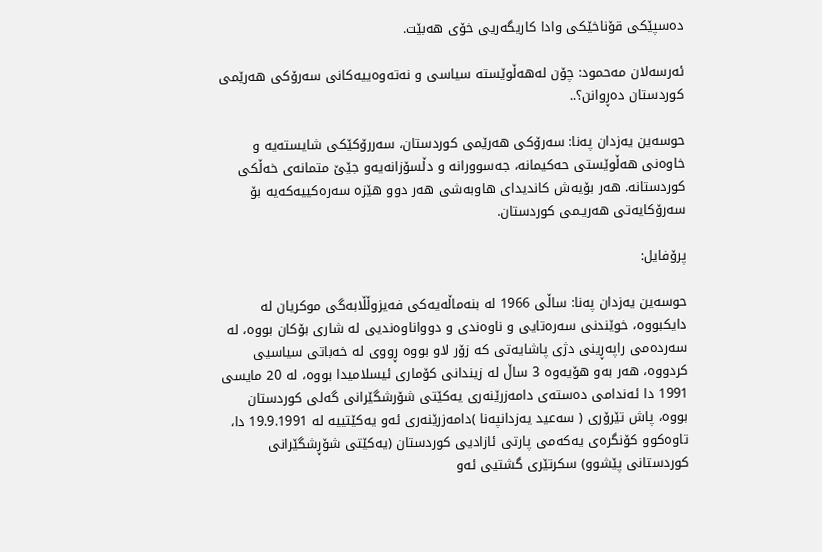ده‌سپێكی قۆناخێكی وادا كاریگه‌ریی خۆی هه‌بێت.

ئه‌رسه‌لان مه‌حمود: چۆن له‌هه‌ڵوێسته‌ سیاسی و نه‌ته‌وه‌ییه‌كانی سه‌رۆكی هه‌رێمی كوردستان ده‌ڕوانن؟..

حوسه‌ین یه‌زدان په‌نا: سه‌رۆكی هه‌رێمی كوردستان، سه‌ررۆكێكی شایسته‌یه‌ و خاوه‌نی هه‌ڵوێستی حه‌كیمانه‌، جه‌سوورانه‌ و دڵسۆزانه‌یه‌و جێێ متمانه‌ی خه‌ڵكی كوردستانه‌‌. هه‌ر بۆیه‌ش كاندیدای هاوبه‌شی هه‌ر دوو هێزه‌ سه‌ره‌كییه‌كه‌یه‌ بۆ سه‌رۆكایه‌تی هه‌ریـمی كوردستان.

پرۆفایل:

حوسه‌ین یه‌زدان په‌نا: ساڵی 1966 له‌ بنه‌ماڵه‌یه‌كی فه‌یزوڵڵابه‌گی موكریان له‌ دایكبووه‌، خوێندنی سه‌ره‌تایی و ناوه‌ندی و دوواناوه‌ندیی له‌ شاری بۆكان بووه‌، له‌ سه‌رده‌می راپه‌ڕینی دژی پاشایه‌تی كه‌ زۆر لاو بووه‌ ڕووی له‌ خه‌باتی سیاسیی كردووه‌، هه‌ر به‌و هۆیه‌وه‌ 3 ساڵ له‌ زیندانی كۆماری ئیسلامیدا بووه‌، له‌ 20 مایسی 1991 دا ئه‌ندامی ده‌سته‌ی دامه‌زرێنه‌ری یه‌كێتی شۆرشگێرانی گه‌لی كوردستان بووه‌، پاش تێرۆری ( سه‌عید یه‌زدانپه‌نا )دامه‌زرێنه‌ری ئه‌و یه‌كێتییه‌ له‌ 19.9.1991 دا، تاوه‌كوو كۆنگره‌ی یه‌كه‌می پارتی ئازادیی كوردستان (یه‌كێتی شۆڕشگێرانی كوردستانی پێشوو) سكرتێری گشتیی ئه‌و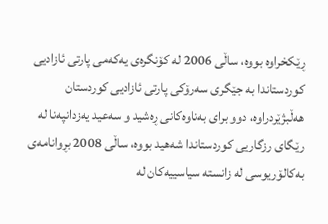ڕێكخراوه‌ بووه‌، ساڵی 2006 له‌ كۆنگره‌ی یه‌كه‌می پارتی ئازادیی كوردستاندا به‌ جێگری سه‌رۆكی پارتی ئازادیی كوردستان هه‌ڵبژێردراوه‌، دوو برای به‌ناوه‌كانی ڕه‌شید و سه‌عید یه‌زدانپه‌نا له‌ رێگای رزگاریی كوردستاندا شه‌هید بووه‌، ساڵی 2008 بڕوانامه‌ی به‌كالۆریوسی له‌ زانسته‌ سیاسییه‌كان له‌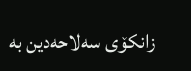زانكۆی سه‌لاحه‌دین به‌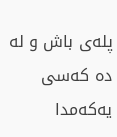پله‌ی باش و له‌ ده‌ كه‌سی یه‌كه‌مدا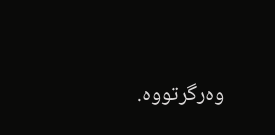وه‌رگرتووه‌.